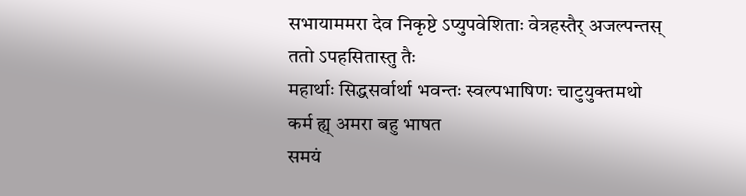सभायाममरा देव निकृष्टे ऽप्युपवेशिताः वेत्रहस्तैर् अजल्पन्तस् ततो ऽपहसितास्तु तैः
महार्थाः सिद्धसर्वार्था भवन्तः स्वल्पभाषिणः चाटुयुक्तमथो कर्म ह्य् अमरा बहु भाषत
समयं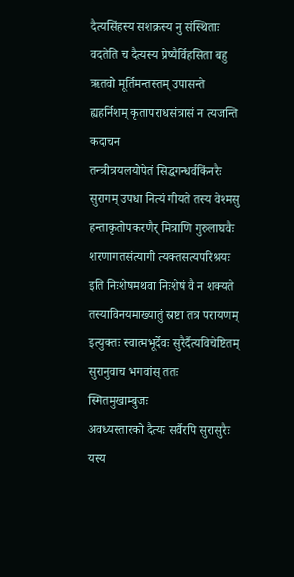दैत्यसिंहस्य सशक्रस्य नु संस्थिताः वदतेति च दैत्यस्य प्रेष्यैर्विहसिता बहु
ऋतवो मूर्तिमन्तस्तम् उपासन्ते ह्यहर्निशम् कृतापराधसंत्रासं न त्यजन्ति कदाचन
तन्त्रीत्रयलयोपेतं सिद्धगन्धर्वकिंनरैः सुरागम् उपधा नित्यं गीयते तस्य वेश्मसु
हन्ताकृतोपकरणैर् मित्राणि गुरुलाघवैः शरणागतसंत्यागी त्यक्तसत्यपरिश्रयः
इति निःशेषमथवा निःशेषं वै न शक्यते तस्याविनयमाख्यातुं स्रष्टा तत्र परायणम्
इत्युक्तः स्वात्मभूर्देवः सुरैर्दैत्यविचेष्टितम् सुरानुवाच भगवांस् ततः स्मितमुखाम्बुजः
अवध्यस्तारको दैत्यः सर्वैरपि सुरासुरैः यस्य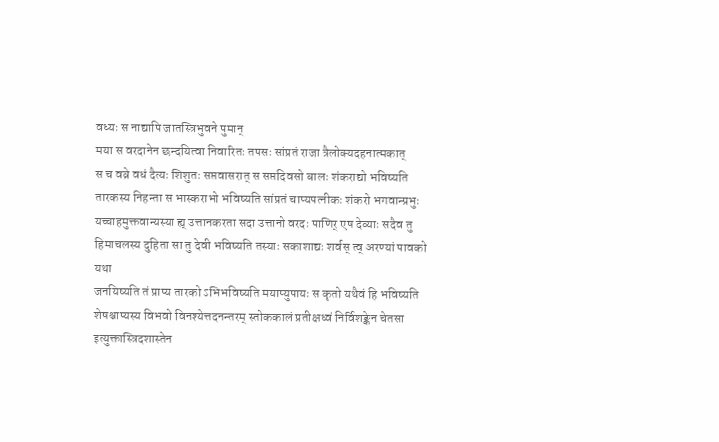वध्यः स नाद्यापि जातस्त्रिभुवने पुमान्
मया स वरदानेन छन्दयित्वा निवारितः तपसः सांप्रतं राजा त्रैलोक्यदहनात्मकात्
स च वव्रे वधं दैत्यः शिशुतः सप्तवासरात् स सप्तदिवसो बालः शंकराद्यो भविष्यति
तारकस्य निहन्ता स भास्कराभो भविष्यति सांप्रतं चाप्यपत्नीकः शंकरो भगवान्प्रभुः
यच्चाहमुक्तवान्यस्या ह्य् उत्तानकरता सदा उत्तानो वरदः पाणिर् एष देव्याः सदैव तु
हिमाचलस्य दुहिता सा तु देवी भविष्यति तस्याः सकाशाद्यः शर्वस् त्व् अरण्यां पावको यथा
जनयिष्यति तं प्राप्य तारको ऽभिभविष्यति मयाप्युपायः स कृतो यथैवं हि भविष्यति
शेषश्चाप्यस्य विभवो विनश्येत्तदनन्तरम् स्तोककालं प्रतीक्षध्वं निर्विशङ्केन चेतसा
इत्युक्तास्त्रिदशास्तेन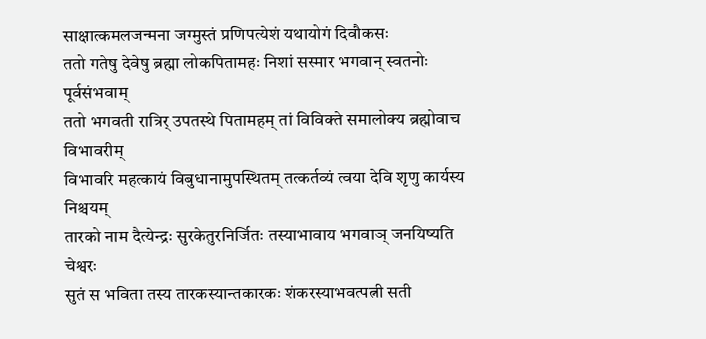साक्षात्कमलजन्मना जग्मुस्तं प्रणिपत्येशं यथायोगं दिवौकसः
ततो गतेषु देवेषु ब्रह्मा लोकपितामहः निशां सस्मार भगवान् स्वतनोः पूर्वसंभवाम्
ततो भगवती रात्रिर् उपतस्थे पितामहम् तां विविक्ते समालोक्य ब्रह्मोवाच विभावरीम्
विभावरि महत्कायं विबुधानामुपस्थितम् तत्कर्तव्यं त्वया देवि शृणु कार्यस्य निश्चयम्
तारको नाम दैत्येन्द्रः सुरकेतुरनिर्जितः तस्याभावाय भगवाञ् जनयिष्यति चेश्वरः
सुतं स भविता तस्य तारकस्यान्तकारकः शंकरस्याभवत्पत्नी सती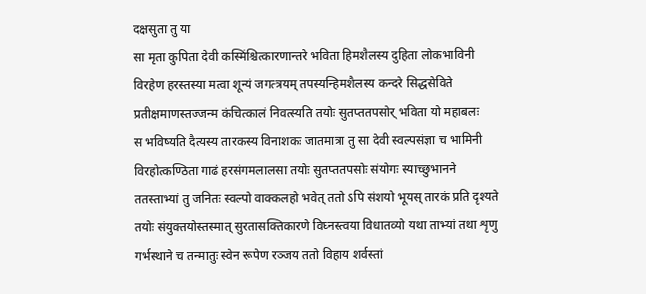दक्षसुता तु या
सा मृता कुपिता देवी कस्मिंश्चित्कारणान्तरे भविता हिमशैलस्य दुहिता लोकभाविनी
विरहेण हरस्तस्या मत्वा शून्यं जगत्त्रयम् तपस्यन्हिमशैलस्य कन्दरे सिद्धसेविते
प्रतीक्षमाणस्तज्जन्म कंचित्कालं निवत्स्यति तयोः सुतप्ततपसोर् भविता यो महाबलः
स भविष्यति दैत्यस्य तारकस्य विनाशकः जातमात्रा तु सा देवी स्वल्पसंज्ञा च भामिनी
विरहोत्कण्ठिता गाढं हरसंगमलालसा तयोः सुतप्ततपसोः संयोगः स्याच्छुभानने
ततस्ताभ्यां तु जनितः स्वल्पो वाक्कलहो भवेत् ततो ऽपि संशयो भूयस् तारकं प्रति दृश्यते
तयोः संयुक्तयोस्तस्मात् सुरतासक्तिकारणे विघ्नस्त्वया विधातव्यो यथा ताभ्यां तथा शृणु
गर्भस्थाने च तन्मातुः स्वेन रूपेण रञ्जय ततो विहाय शर्वस्तां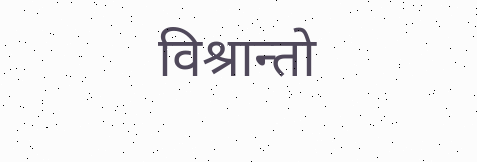विश्रान्तो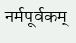नर्मपूर्वकम्